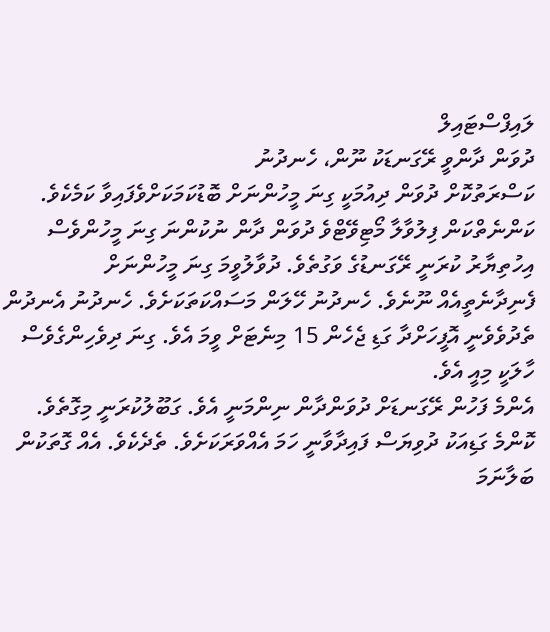ލައިފްސްޓައިލް
ދުވަން ދާންވީ ރޭގަނޑަކު ނޫން، ހެނދުނު
ކަސްރަތުކޮށް ދުވަން ދިއުމަކީ ގިނަ މީހުންނަށް ބޮޑުކަމަކަށްވެފައިވާ ކަމެކެވެ. ކަންނެތްކަން ފިލުވާލާ މޯޓިވޭޓްވެ ދުވަން ދާން ނުކުންނަ ގިނަ މީހުންވެސް އިހުތިޔާރު ކުރަނީ ރޭގަނޑުގެ ވަގުތެވެ. ދުވާލުވީމަ ގިނަ މީހުންނަށް ފެނިދާނެތީއެއް ނޫނެވެ. ހެނދުނު ހޭލަން މަސައްކަތަކަށެވެ. ހެނދުނު އެނދުން ތެދުވެވެނީ އޮފީހަށްދާ ގަޑި ޖެހެން 15 މިނެޓަށް ވީމަ އެވެ. ގިނަ ދިވެހިންގެވެސް ހާލަކީ މިއީ އެވެ.
އެންމެ ފަހުން ރޭގަނޑަށް ދުވަންދާން ނިންމަނީ އެވެ. ގަބޫލުކުރަނީ މިގޮތެވެ. ކޮންމެ ގަޑިއަކު ދުވިޔަސް ފައިދާވާނީ ހަމަ އެއްވަރަކަށެވެ. ތެދެކެވެ. އެއް ގޮތަކުން ބަލާނަމަ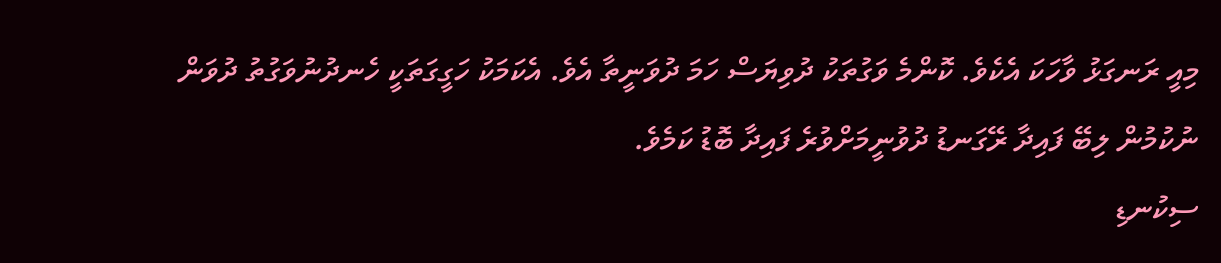މިއީ ރަނގަޅު ވާހަކަ އެކެވެ. ކޮންމެ ވަގުތަކު ދުވިޔަސް ހަމަ ދުވަނީތާ އެވެ. އެކަމަކު ހަގީގަތަކީ ހެނދުނުވަގުތު ދުވަން ނުކުމުން ލިބޭ ފައިދާ ރޭގަނޑު ދުވުނީމަށްވުރެ ފައިދާ ބޮޑު ކަމެވެ.
ސިކުނޑި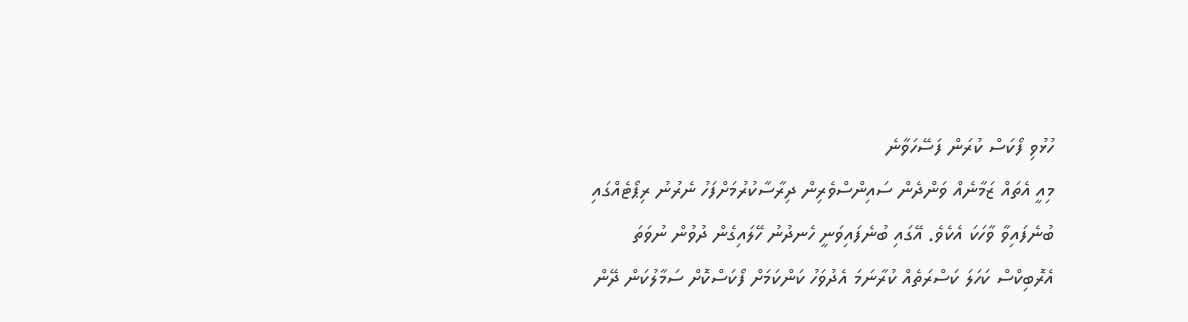ހުޅުވި ފޯކަސް ކުރަން ފަސޭހަވާނެ
މިއީ އެތައް ޒަމާނެއް ވަންދެން ސައިންސްވެރިން ދިރާސާކުރުމަށްފަހު ނެރުނު ރިޕޯޓެއްގައި ބުނެފައިވާ ވާހަކަ އެކެވެ. އޭގައި ބުނެފައިވަނީ ހެނދުނު ހޭލައިގެން ދުވުން ނުވަތަ އެރޮބިކްސް ކަހަލަ ކަސްރަތެއް ކުރާނަމަ އެދުވަހު ކަންކަމަށް ފޯކަސްކޮށް ސަމާލުކަން ދޭން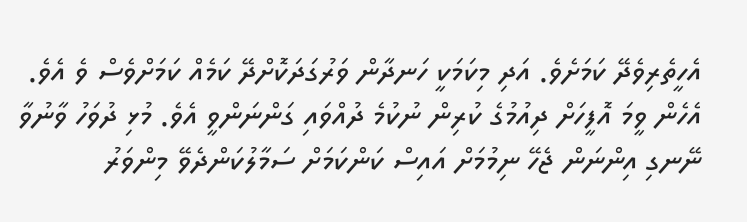އެހީތެރިވެދޭ ކަމަށެވެ. އަދި މިކަމަކީ ހަނދާން ވަރުގަދަކޮށްދޭ ކަމެއް ކަމަށްވެސް ވެ އެވެ. އެހެން ވީމަ އޮފީހަށް ދިއުމުގެ ކުރިން ނުކުމެ ދުއްވައި ގަންނަންވީ އެވެ. މުޅި ދުވަހު ވާނުވާ ނޭނގި އިންނަން ޖެހޭ ނިމުމަށް އައިސް ކަންކަމަށް ސަމާލުކަންދެވޭ މިންވަރު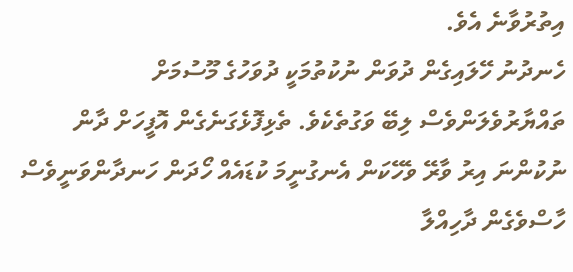އިތުރުވާނެ އެވެ.
ހެނދުނު ހޭލައިގެން ދުވަން ނުކުތުމަކީ ދުވަހުގެ މޫސުމަށް ތައްޔާރުވެލަންވެސް ލިބޭ ވަގުތެކެވެ. ތެޅިފޮޅެގަނެގެން އޮފީހަށް ދާން ނުކުންނަ އިރު ވާރޭ ވެހޭކަން އެނގުނީމަ ކުޑައެއް ހޯދަން ހަނދާންވަނީވެސް ހާސްވެގެން ދާހިއްލާ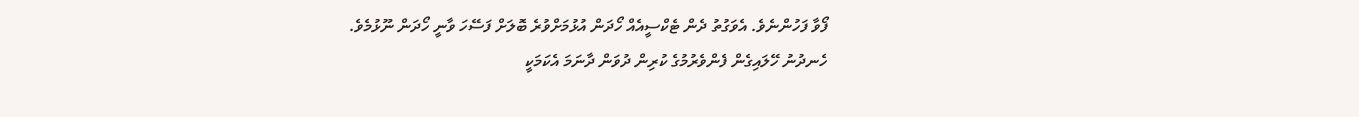ފޯވާ ފަހުންނެވެ. އެވަގުތު ދެން ޓެކްސީއެއް ހޯދަން އުޅުމަށްވުރެ ބޮލަށް ފަސޭހަ ވާނީ ހޯދަން ނޫޅުމެވެ.
ހެނދުނު ހޭލައިގެން ފެންވެރުމުގެ ކުރިން ދުވަން ދާނަމަ އެކަމަކީ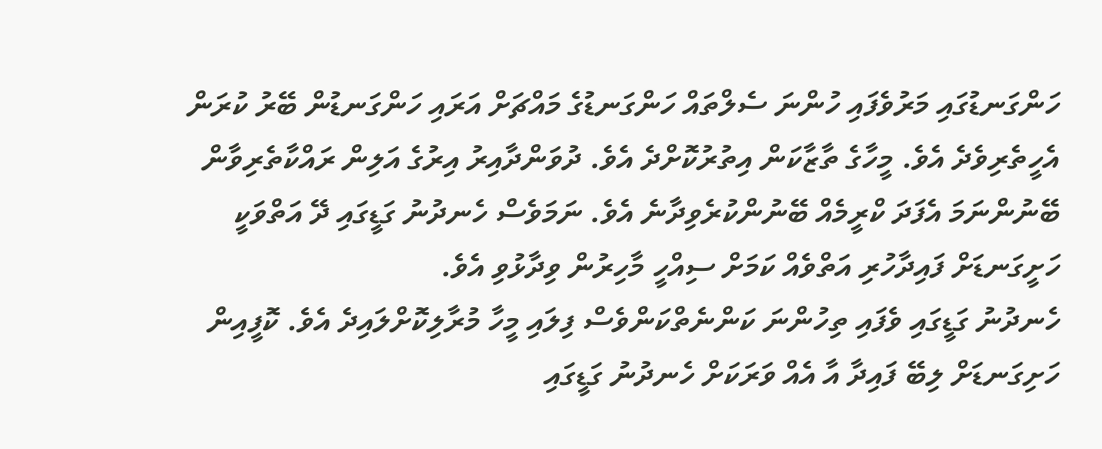ހަންގަނޑުގައި މަރުވެފައި ހުންނަ ސެލްތައް ހަންގަނޑުގެ މައްޗަށް އަރައި ހަންގަނޑުން ބޭރު ކުރަން އެހީތެރިވެދެ އެވެ. މީހާގެ ތާޒާކަން އިތުރުކޮށްދެ އެވެ. ދުވަންދާއިރު އިރުގެ އަލިން ރައްކާތެރިވާން ބޭނުންނަމަ އެފަދަ ކްރީމެއް ބޭނުންކުރެވިދާނެ އެވެ. ނަމަވެސް ހެނދުނު ގަޑީގައި ދޭ އަތްވަކީ ހަށީގަނޑަށް ފައިދާހުރި އަތްވެއް ކަމަށް ސިއްހީ މާހިރުން ވިދާޅުވި އެވެ.
ހެނދުނު ގަޑީގައި ވެފައި ތިހުންނަ ކަންނެތްކަންވެސް ފިލައި މީހާ މުރާލިކޮށްލައިދެ އެވެ. ކޮފީއިން ހަށިގަނޑަށް ލިބޭ ފައިދާ އާ އެއް ވަރަކަށް ހެނދުނު ގަޑީގައި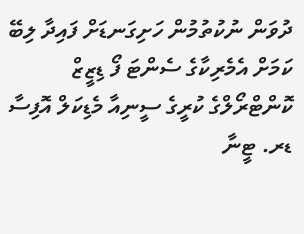ދުވަން ނުކުތުމުން ހަށިގަނޑަށް ފައިދާ ލިބޭ ކަމަށް އެމެރިކާގެ ސެންޓަ ފޯ ޑިޒީޒް ކޮންޓްރޯލްގެ ކުރީގެ ސީނިއާ މެޑިކަލް އޮފިސާ ޑރ. ޓީނާ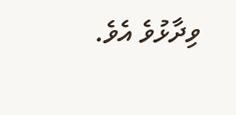ވިދާޅުވެ އެވެ.